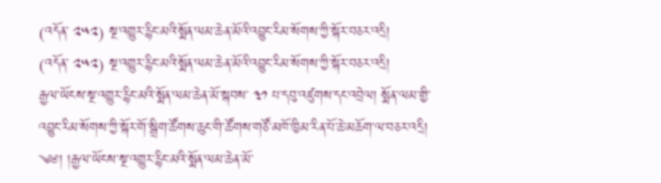(འདོན་ ༢༥༢) སྔ་འགྱུར་རྙིང་མའི་སྨོན་ལམ་ཆེན་མོའི་འབྱུང་རིམ་སོགས་ཀྱི་སྐོར་བཅར་འདྲི།
(འདོན་ ༢༥༢) སྔ་འགྱུར་རྙིང་མའི་སྨོན་ལམ་ཆེན་མོའི་འབྱུང་རིམ་སོགས་ཀྱི་སྐོར་བཅར་འདྲི།
རྒྱལ་ཡོངས་སྔ་འགྱུར་རྙིང་མའི་སྨོན་ལམ་ཆེན་མོ་སྐབས་ ༣༡ པ་དབུ་འཛུགས་དང་འབྲེལ། སྨོན་ལམ་གྱི་འབྱུང་རིམ་སོགས་ཀྱི་སྐོར་གོ་སྒྲིག་ཚོགས་ཆུང་གི་ཚོགས་གཙོ་མཁོ་ཁྱིམ་རིན་པོ་ཆེ་མཆོག་ལ་བཅར་འདྲི།
༄༅། །རྒྱལ་ཡོངས་སྔ་འགྱུར་རྙིང་མའི་སྨོན་ལམ་ཆེན་མོ་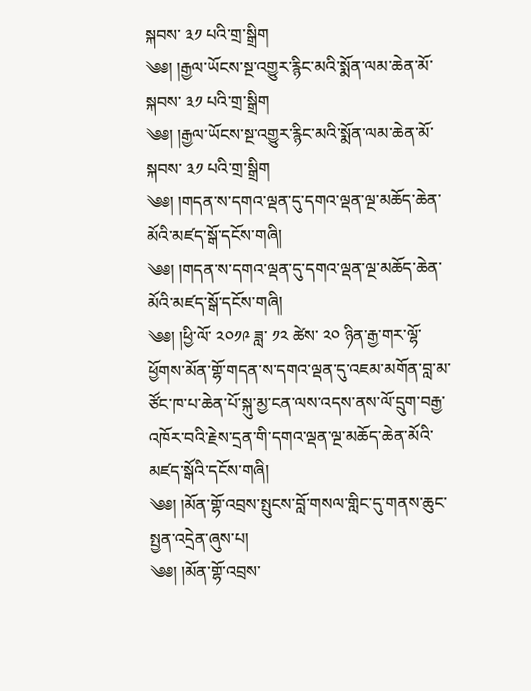སྐབས་ ༣༡ པའི་གྲ་སྒྲིག
༄༅། །རྒྱལ་ཡོངས་སྔ་འགྱུར་རྙིང་མའི་སྨོན་ལམ་ཆེན་མོ་སྐབས་ ༣༡ པའི་གྲ་སྒྲིག
༄༅། །རྒྱལ་ཡོངས་སྔ་འགྱུར་རྙིང་མའི་སྨོན་ལམ་ཆེན་མོ་སྐབས་ ༣༡ པའི་གྲ་སྒྲིག
༄༅། །གདན་ས་དགའ་ལྡན་དུ་དགའ་ལྡན་ལྔ་མཆོད་ཆེན་མོའི་མཛད་སྒོ་དངོས་གཞི།
༄༅། །གདན་ས་དགའ་ལྡན་དུ་དགའ་ལྡན་ལྔ་མཆོད་ཆེན་མོའི་མཛད་སྒོ་དངོས་གཞི།
༄༅། །ཕྱི་ལོ་ ༢༠༡༩ ཟླ་ ༡༢ ཚེས་ ༢༠ ཉིན་རྒྱ་གར་ལྷོ་ཕྱོགས་མོན་གྷོ་གདན་ས་དགའ་ལྡན་དུ་འཇམ་མགོན་བླ་མ་ཙོང་ཁ་པ་ཆེན་པོ་སྐུ་མྱ་ངན་ལས་འདས་ནས་ལོ་དྲུག་བརྒྱ་འཁོར་བའི་རྗེས་དྲན་གི་དགའ་ལྡན་ལྔ་མཆོད་ཆེན་མོའི་མཛད་སྒོའི་དངོས་གཞི།
༄༅། །མོན་གྷོ་འབྲས་སྤུངས་བློ་གསལ་གླིང་དུ་གནས་ཆུང་སྤྱན་འདྲེན་ཞུས་པ།
༄༅། །མོན་གྷོ་འབྲས་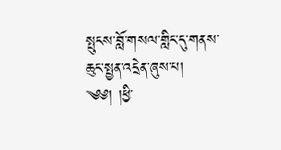སྤུངས་བློ་གསལ་གླིང་དུ་གནས་ཆུང་སྤྱན་འདྲེན་ཞུས་པ།
༄༅། །ཕྱི་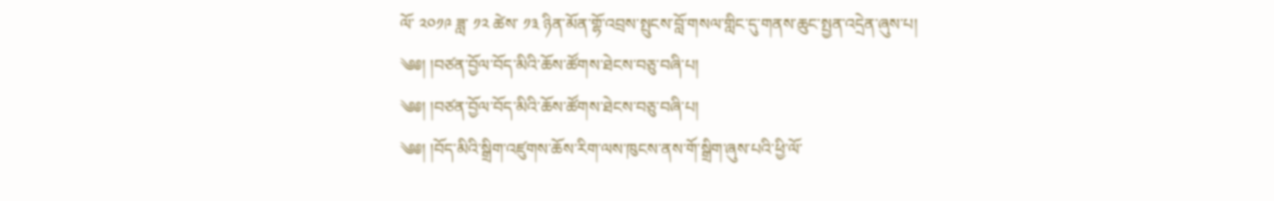ལོ་ ༢༠༡༩ ཟླ་ ༡༢ ཚེས་ ༡༣ ཉིན་མོན་གྷོ་འབྲས་སྤུངས་བློ་གསལ་གླིང་དུ་གནས་ཆུང་སྤྱན་འདྲེན་ཞུས་པ།
༄༅། །བཙན་བྱོལ་བོད་མིའི་ཆོས་ཚོགས་ཐེངས་བཅུ་བཞི་པ།
༄༅། །བཙན་བྱོལ་བོད་མིའི་ཆོས་ཚོགས་ཐེངས་བཅུ་བཞི་པ།
༄༅། །བོད་མིའི་སྒྲིག་འཛུགས་ཆོས་རིག་ལས་ཁུངས་ནས་གོ་སྒྲིག་ཞུས་པའི་ཕྱི་ལོ་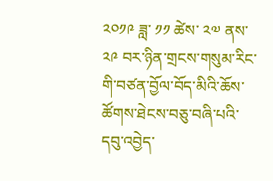༢༠༡༩ ཟླ་ ༡༡ ཚེས་ ༢༧ ནས་ ༢༩ བར་ཉིན་གྲངས་གསུམ་རིང་གི་བཙན་བྱོལ་བོད་མིའི་ཆོས་ཚོགས་ཐེངས་བཅུ་བཞི་པའི་དབུ་འབྱེད་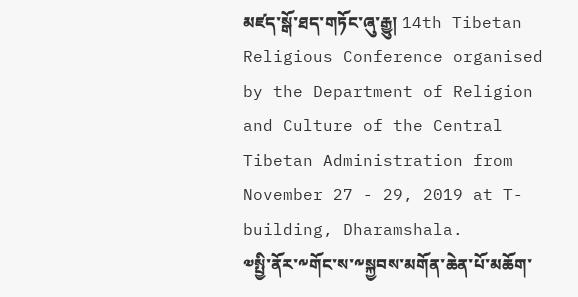མཛད་སྒོ་ཐད་གཏོང་ཞུ་རྒྱུ། 14th Tibetan Religious Conference organised by the Department of Religion and Culture of the Central Tibetan Administration from November 27 - 29, 2019 at T-building, Dharamshala.
༧སྤྱི་ནོར་༸གོང་ས་༸སྐྱབས་མགོན་ཆེན་པོ་མཆོག་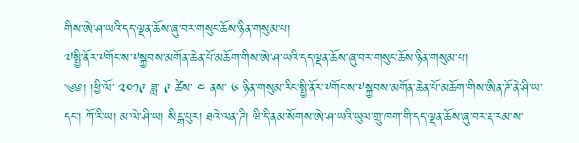གིས་ཨེ་ཤ་ཡའི་དད་ལྡན་ཆོས་ཞུ་བར་གསུང་ཆོས་ཉིན་གསུམ་པ།
༧སྤྱི་ནོར་༸གོང་ས་༸སྐྱབས་མགོན་ཆེན་པོ་མཆོག་གིས་ཨེ་ཤ་ཡའི་དད་ལྡན་ཆོས་ཞུ་བར་གསུང་ཆོས་ཉིན་གསུམ་པ།
༄༅། །ཕྱི་ལོ་ ༢༠༡༩ ཟླ་ ༩ ཚེས་ ༤ ནས་ ༦ ཉིན་གསུམ་རིང་སྤྱི་ནོར་༸གོང་ས་༸སྐྱབས་མགོན་ཆེན་པོ་མཆོག་གིས་ཨིན་ཌོ་ནེ་ཤི་ཡ་དང་། ཀོ་རི་ཡ། མ་ལེ་ཤི་ཡ། སིངྒ་པུར། ཐའེ་ལན་ཌི། ཝི་དི་ནམ་སོགས་ཨེ་ཤ་ཡའི་ཡུལ་གྲུ་ཁག་གི་དད་ལྡན་ཆོས་ཞུ་བར་རྡ་རམ་ས་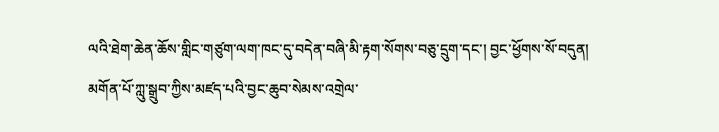ལའི་ཐེག་ཆེན་ཆོས་གླིང་གཙུག་ལག་ཁང་དུ་བདེན་བཞི་མི་རྟག་སོགས་བཅུ་དྲུག་དང་། བྱང་ཕྱོགས་སོ་བདུན། མགོན་པོ་ཀླུ་སྒྲུབ་ཀྱིས་མཛད་པའི་བྱང་ཆུབ་སེམས་འགྲེལ་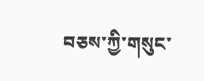བཅས་ཀྱི་གསུང་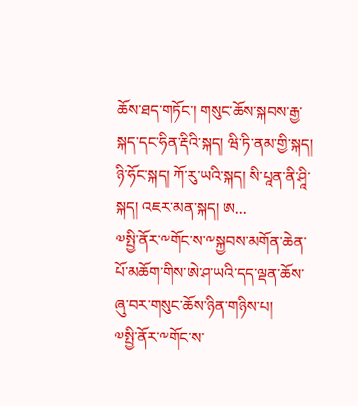ཆོས་ཐད་གཏོང་། གསུང་ཆོས་སྐབས་རྒྱ་སྐད་དང་ཧིན་རྡིའི་སྐད། ཝི་ཏི་ནམ་གྱི་སྐད། ཉི་ཧོང་སྐད། ཀོ་རུ་ཡའི་སྐད། སི་པཱན་ནི་ཤཱི་སྐད། འཇར་མན་སྐད། ཨ...
༧སྤྱི་ནོར་༸གོང་ས་༸སྐྱབས་མགོན་ཆེན་པོ་མཆོག་གིས་ཨེ་ཤ་ཡའི་དད་ལྡན་ཆོས་ཞུ་བར་གསུང་ཆོས་ཉིན་གཉིས་པ།
༧སྤྱི་ནོར་༸གོང་ས་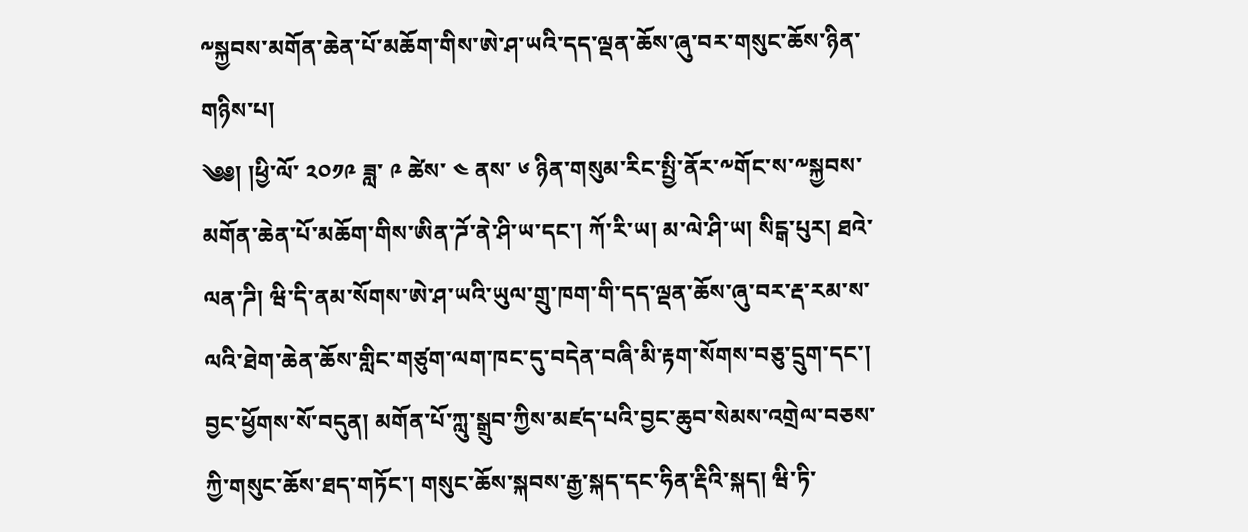༸སྐྱབས་མགོན་ཆེན་པོ་མཆོག་གིས་ཨེ་ཤ་ཡའི་དད་ལྡན་ཆོས་ཞུ་བར་གསུང་ཆོས་ཉིན་གཉིས་པ།
༄༅། །ཕྱི་ལོ་ ༢༠༡༩ ཟླ་ ༩ ཚེས་ ༤ ནས་ ༦ ཉིན་གསུམ་རིང་སྤྱི་ནོར་༸གོང་ས་༸སྐྱབས་མགོན་ཆེན་པོ་མཆོག་གིས་ཨིན་ཌོ་ནེ་ཤི་ཡ་དང་། ཀོ་རི་ཡ། མ་ལེ་ཤི་ཡ། སིངྒ་པུར། ཐའེ་ལན་ཌི། ཝི་དི་ནམ་སོགས་ཨེ་ཤ་ཡའི་ཡུལ་གྲུ་ཁག་གི་དད་ལྡན་ཆོས་ཞུ་བར་རྡ་རམ་ས་ལའི་ཐེག་ཆེན་ཆོས་གླིང་གཙུག་ལག་ཁང་དུ་བདེན་བཞི་མི་རྟག་སོགས་བཅུ་དྲུག་དང་། བྱང་ཕྱོགས་སོ་བདུན། མགོན་པོ་ཀླུ་སྒྲུབ་ཀྱིས་མཛད་པའི་བྱང་ཆུབ་སེམས་འགྲེལ་བཅས་ཀྱི་གསུང་ཆོས་ཐད་གཏོང་། གསུང་ཆོས་སྐབས་རྒྱ་སྐད་དང་ཧིན་རྡིའི་སྐད། ཝི་ཏི་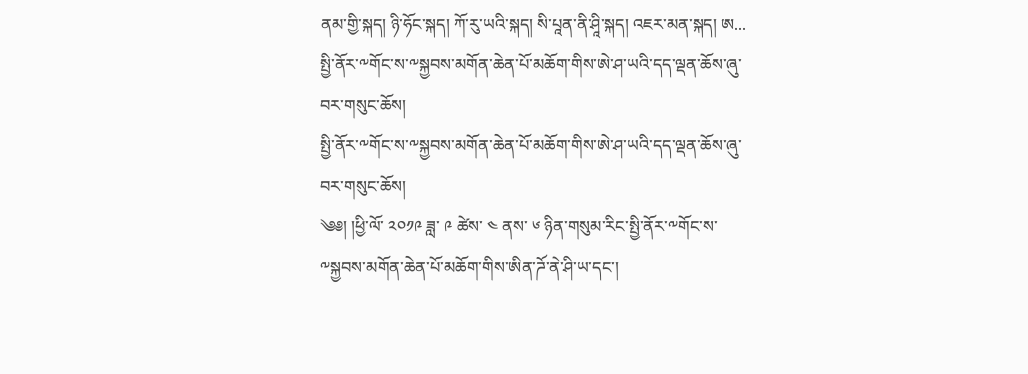ནམ་གྱི་སྐད། ཉི་ཧོང་སྐད། ཀོ་རུ་ཡའི་སྐད། སི་པཱན་ནི་ཤཱི་སྐད། འཇར་མན་སྐད། ཨ...
སྤྱི་ནོར་༸གོང་ས་༸སྐྱབས་མགོན་ཆེན་པོ་མཆོག་གིས་ཨེ་ཤ་ཡའི་དད་ལྡན་ཆོས་ཞུ་བར་གསུང་ཆོས།
སྤྱི་ནོར་༸གོང་ས་༸སྐྱབས་མགོན་ཆེན་པོ་མཆོག་གིས་ཨེ་ཤ་ཡའི་དད་ལྡན་ཆོས་ཞུ་བར་གསུང་ཆོས།
༄༅། །ཕྱི་ལོ་ ༢༠༡༩ ཟླ་ ༩ ཚེས་ ༤ ནས་ ༦ ཉིན་གསུམ་རིང་སྤྱི་ནོར་༸གོང་ས་༸སྐྱབས་མགོན་ཆེན་པོ་མཆོག་གིས་ཨིན་ཌོ་ནེ་ཤི་ཡ་དང་།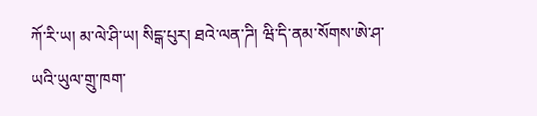ཀོ་རི་ཡ། མ་ལེ་ཤི་ཡ། སིངྒ་པུར། ཐའེ་ལན་ཌི། ཝི་དི་ནམ་སོགས་ཨེ་ཤ་ཡའི་ཡུལ་གྲུ་ཁག་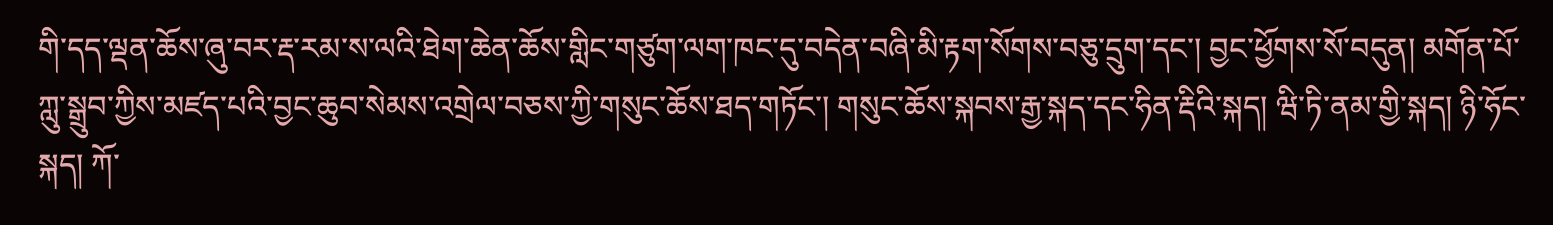གི་དད་ལྡན་ཆོས་ཞུ་བར་རྡ་རམ་ས་ལའི་ཐེག་ཆེན་ཆོས་གླིང་གཙུག་ལག་ཁང་དུ་བདེན་བཞི་མི་རྟག་སོགས་བཅུ་དྲུག་དང་། བྱང་ཕྱོགས་སོ་བདུན། མགོན་པོ་ཀླུ་སྒྲུབ་ཀྱིས་མཛད་པའི་བྱང་ཆུབ་སེམས་འགྲེལ་བཅས་ཀྱི་གསུང་ཆོས་ཐད་གཏོང་། གསུང་ཆོས་སྐབས་རྒྱ་སྐད་དང་ཧིན་རྡིའི་སྐད། ཝི་ཏི་ནམ་གྱི་སྐད། ཉི་ཧོང་སྐད། ཀོ་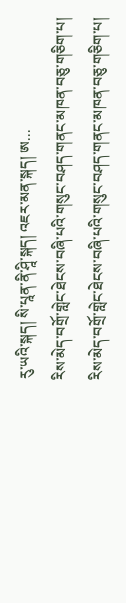རུ་ཡའི་སྐད། སི་པཱན་ནི་ཤཱི་སྐད། འཇར་མན་སྐད། ཨ...
རིས་མེད་བགྲོ་གླེང་ཐེངས་བཞི་པའི་གསུང་བཤད་གནང་མཁན་བཅུ་གཅིག་པ།
རིས་མེད་བགྲོ་གླེང་ཐེངས་བཞི་པའི་གསུང་བཤད་གནང་མཁན་བཅུ་གཅིག་པ།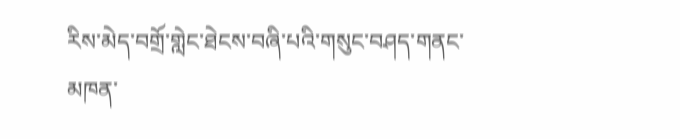རིས་མེད་བགྲོ་གླེང་ཐེངས་བཞི་པའི་གསུང་བཤད་གནང་མཁན་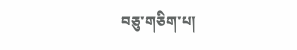བཅུ་གཅིག་པ།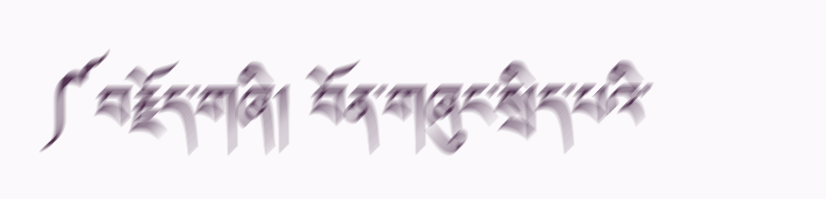༼བརྗོད་གཞི། བོན་གཞུང་སྲིད་པའི་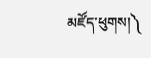མཛོད་ཕུགས།༽